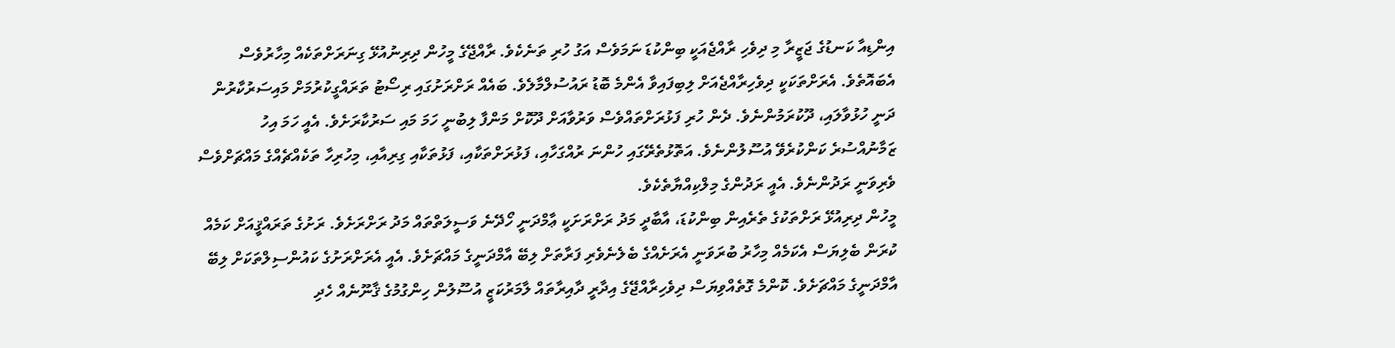އިންޑިއާ ކަނޑުގެ ޖަޒީރާ މި ދިވެހި ރާއްޖެއަކީ ބިންކުޑަ ނަމަވެސް އަގު ހުރި ތަނެކެވެ. ރާއްޖޭގެ މީހުން ދިރިނުއުޅޭ ގިނަރަށްތަކެއް މިހާރުވެސް އެބައޮތެވެ. އެރަށްތަކަކީ ދިވެހިރާއްޖެއަށް ލިބިފައިވާ އެންމެ ބޮޑު ރައުސުލްމާލެވެ. ބައެއް ރަށްރަށުގައި ރިސޯޓު ތަރައްގީކުރުމަށް މައިސަރުކާރުން ދަނީ ހުޅުވާލައި، ދޫކުރަމުންނެވެ. ދެން ހުރި ފަޅުރަށްތައްވެސް ވަރުވާއަށް ދޫކޮށް މަންފާ ލިބުނީ ހަމަ މައި ސަރުކާރަށެވެ. އެއީ ހަމަ އިހު ޒަމާނުއްސުރެ ކަންކުރެވޭ އުސޫލުންނެވެ. އަތޮޅުތެރޭގައި ހުންނަ ރުއްގަހާއި، ފަޅުރަށްތަކާއި، ފަޅުތަކާއި ގިރިއާއި، މިހުރިހާ ތަކެއްޗެއްގެ މައްޗަށްވެސް ވެރިވަނީ ރަދުންނެވެ. އެއީ ރަދުންގެ މިލްކިއްޔާތެކެވެ.
މީހުން ދިރިއުޅޭ ރަށްތަކުގެ ތެރެއިން ބިންކުޑަ، އާބާދީ މަދު ރަށްރަށަކީ ޢާމްދަނީ ހޯދޭނެ ވަސީލަތްތައް މަދު ރަށްރަށެވެ. ރަށުގެ ތަރައްޤީއަށް ކަމެއް ކުރަން ބެލިޔަސް އެކަމެއް މިހާރު ބުރަވަނީ އެރަށެއްގެ ބެލެނެވެރި ފަރާތަށް ލިބޭ އާމްދަނީގެ މައްޗަށެވެ. އެއީ އެރަށްރަށުގެ ކައުންސިލްތަކަށް ލިބޭ އާމްދަނީގެ މައްޗަށެވެ. ކޮންމެ ގޮތެއްވިޔަސް ދިވެހިރާއްޖޭގެ އިދާރީ ދާއިރާތައް ލާމަރުކަޒީ އުސޫލުން ހިންގުމުގެ ޤާނޫނެއް ހެދި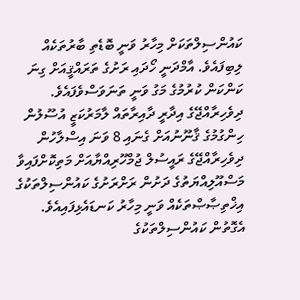ކައުންސިލްތަކަށް މިހާރު ވަނީ ބޮޑެތި ބާރުތަކެއް ލިބިފައެވެ. އާމްދަނީ ހޯދައި ރަށުގެ ތަރައްޤީއަށް ގިނަ ކަންކަން ކުރުމުގެ މަގު ވަނީ ތަނަވަސްވެފައެވެ.
ދިވެހިރާއްޖޭގެ އިދާރީ ދާއިރާތައް ލާމަރުކަޒީ އުސޫލުން ހިންގުމުގެ ޤާނޫނުއަށް ގެނައި 8 ވަނަ އިސްލާހުން ދިވެހިރާއްޖޭގެ ރައީސުލް ޖުމްހޫރިއްޔާއަށް މަތިކޮށްފައިވާ މަސްއޫލިއްޔަތުގެ ދަށުން ރަށްރަށުގެ ކައުންސިލްތަކުގެ އިޚްތިޞާޞްތަކެއް ވަނީ މިހާރު ކަނޑައެޅިފައިއެވެ. އެގޮތުން ކައުންސިލްތަކުގެ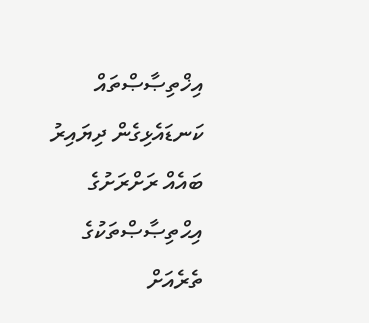އިޚްތިޞާޞްތައް ކަނޑައެޅިގެން ދިޔައިރު ބައެއް ރަށްރަށުގެ އިޙްތިޞާޞްތަކުގެ ތެރެއަށް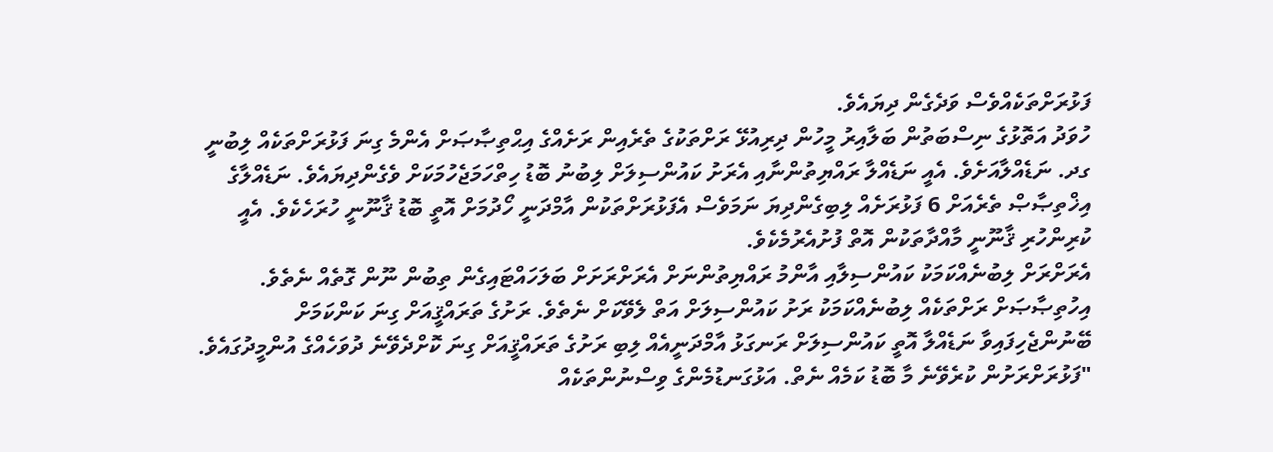ފަޅުރަށްތަކެއްވެސް ވަދެގެން ދިޔައެވެ.
ހުވަދު އަތޮޅުގެ ނިސްބަތުން ބަލާއިރު މީހުން ދިރިއުޅޭ ރަށްތަކުގެ ތެރެއިން ރަށެއްގެ އިޙްތިޞާޞަށް އެންމެ ގިނަ ފަޅުރަށްތަކެއް ލިބުނީ ގދ. ނަޑެއްލާއަށެވެ. އެއީ ނަޑެއްލާ ރައްޔިތުންނާއި އެރަށު ކައުންސިލަށް ލިބުނު ބޮޑު ހިތްހަމަޖެހުމަކަށް ވެގެންދިޔައެވެ. ނަޑެއްލާގެ އިޚްތިޞާޞް ތެރެއަށް 6 ފަޅުރަށެއް ލިބިގެންދިޔަ ނަމަވެސް އެފަޅުރަށްތަކުން އާމްދަނީ ހޯދުމަށް އޮތީ ބޮޑު ޤާނޫނީ ހުރަހެކެވެ. އެއީ ކުރިންހުރި ޤާނޫނީ މާއްދާތަކުން އޮތް ފުށުއެރުމެކެވެ.
އެރަށްރަށް ލިބުނެއްކަމަކު ކައުންސިލާއި އާންމު ރައްޔިތުންނަށް އެރަށްރަށަށް ބަލަހައްޓައިގެން ތިބުން ނޫން ގޮތެއް ނެތެވެ. އިހުތިޞާޞަށް ރަށްތަކެއް ލިބުނެއްކަމަކު ރަށު ކައުންސިލަށް އަތް ލެވޭކަށް ނެތެވެ. ރަށުގެ ތަރައްޤީއަށް ގިނަ ކަންކަމަށް ބޭނުންޖެހިފައިވާ ނަޑެއްލާ އޮތީ ކައުންސިލަށް ރަނގަޅު އާމްދަނީއެއް ލިބި ރަށުގެ ތަރައްޤީއަށް ގިނަ ކޮށްދެވޭނެ ދުވަހެއްގެ އުންމީދުގައެވެ.
"ފަޅުރަށްރަށުން ކުރެވޭނެ މާ ބޮޑު ކަމެއް ނެތް. އަޅުގަނޑުމެންގެ ވިސްނުންތަކެއް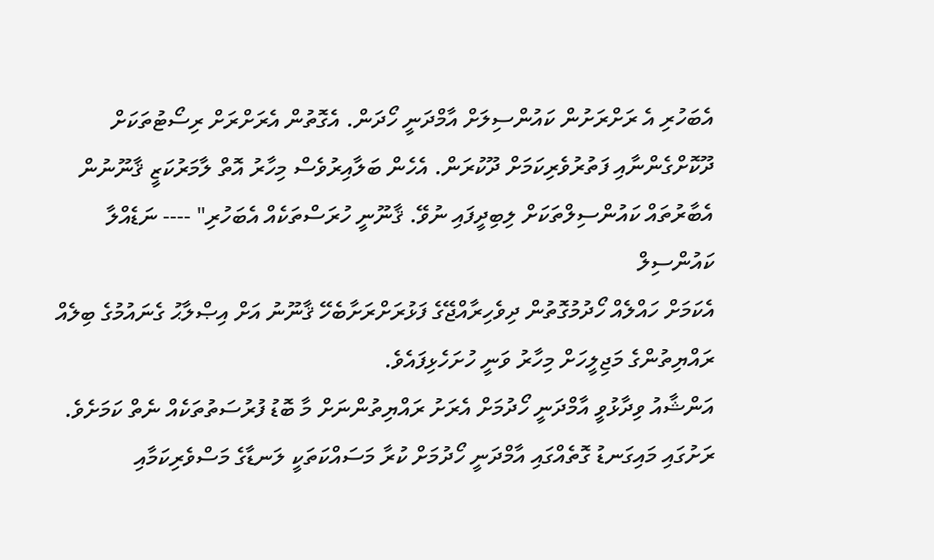އެބަހުރި އެ ރަށްރަށުން ކައުންސިލަށް އާމްދަނީ ހޯދަން. އެގޮތުން އެރަށްރަށް ރިސޯޓުތަކަށް ދޫކޮށްގެންނާއި ފަތުރުވެރިކަމަށް ދޫކުރަން. އެހެން ބަލާއިރުވެސް މިހާރު އޮތް ލާމަރުކަޒީ ޤާނޫނުން އެބާރުތައް ކައުންސިލްތަކަށް ލިބިދީފައި ނުވޭ. ޤާނޫނީ ހުރަސްތަކެއް އެބަހުރި" ---- ނަޑެއްލާ ކައުންސިލް
އެކަމަށް ހައްލެއް ހޯދުމުގޮތުން ދިވެހިރާއްޖޭގެ ފަޅުރަށްރަށާބެހޭ ޤާނޫނު އަށް އިޞްލާޙު ގެނައުމުގެ ބިލެއް ރައްޔިތުންގެ މަޖިލީހަށް މިހާރު ވަނީ ހުށަހެޅިފައެވެ.
އަންޝާއު ވިދާޅުވީ އާމްދަނީ ހޯދުމަށް އެރަށު ރައްޔިތުންނަށް މާ ބޮޑު ފުރުސަތުތަކެއް ނެތް ކަމަށެވެ. ރަށުގައި މައިގަނޑު ގޮތެއްގައި އާމްދަނީ ހޯދުމަށް ކުރާ މަސައްކަތަކީ ލަނޑާގެ މަސްވެރިކަމާއި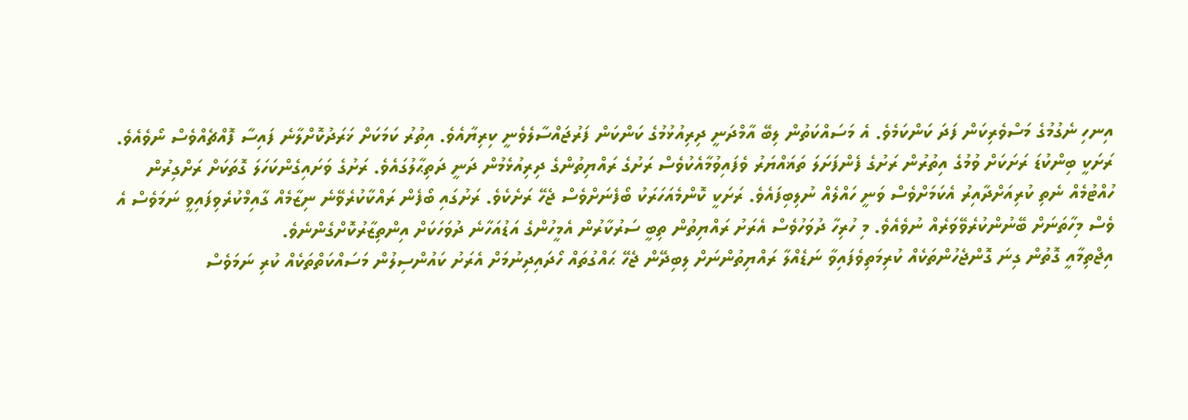އިނހި ނެގުމުގެ މަސްވެރިކަން ފަދަ ކަންކަމެވެ. އެ މަސައްކަތުން ލިބޭ އާމްދަނީ ދިރިއުޅުމުގެ ކަންކަން ފަރުޖައްސާލެވެނީ ކިރިޔާއެވެ. އިތުރު ކަމަކަށް ޚަރަދުކޮށްލާނެ ފައިސާ ފޮއްޗެއްވެސް ނޯވެއެވެ.
ރަށަކީ ބިންކުޑަ ރަށަކަށް ވުމުގެ އިތުރުން ރަށުގެ ފެންފަށަލަ ތަޣައްޔަރު ވެފައިވުމާއެކުވެސް ރަށުގެ ރައްޔިތުންގެ ދިރިއުޅެމުން ދަނީ ދަތިޙާލުގައެވެ. ރަށުގެ ވަށައިގެންކަހަލަ ގޮތަކަށް ރަށްގިރުން ހުއްޓުމެއް ނެތި ކުރިއަށްދާއިރު އެކަމަށްވެސް ވަނީ ހައްލެއް ނުލިބިފައެވެ. ރަށަކީ ކޮންމެއަހަރަކު ބޯފެނަށްވެސް ޖެހޭ ރަށެކެވެ. ރަށުގައި ބޯފެން ރައްކާކުރެވޭނެ ނިޒާމެއް ގާއިމްކުރެވިފައިވީ ނަމަވެސް އެ ވެސް މިހާތަނަށް ބޭނުންކުރެވޭވަރެއް ނުވެއެވެ. މި ހުރިހާ ދުވަހުވެސް އެރަށު ރައްޔިތުން ތިބީ ސަރުކާރުން އެމީހުންގެ އަޑުއަހާނެ ދުވަހަކަށް އިންތިޒާރުކޮށްގެންނެވެ.
އިޖްތިމާއީ ގޮތުން ގިނަ ގޮންޖެހުންތަކެއް ކުރިމަތިވެފައިވާ ނަޑެއްލާ ރައްޔިތުންނަށް ލިބިދޭން ޖެހޭ ޙައްގުތައް ހޯދައިދިނުމަށް އެރަށު ކައުންސިލުން މަސައްކަތްތަކެއް ކުރި ނަމަވެސް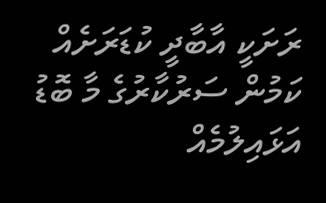ރަށަކީ އާބާދީ ކުޑަރަށެއް ކަމުން ސަރުކާރުގެ މާ ބޮޑު އަޅައިލުމެއް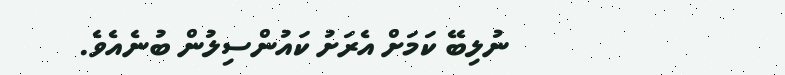ނުލިބޭ ކަމަށް އެރަށު ކައުންސިލުން ބުނެއެވެ.